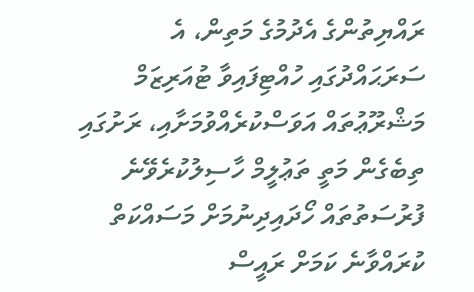ރައްޔިތުންގެ އެދުމުގެ މަތިން، އެ ސަރަޙައްދުގައި ހުއްޓިފައިވާ ޓުއަރިޒަމް މަޝްރޫޢުތައް އަވަސްކުރެއްވުމަށާއި، ރަށުގައި ތިބެގެން މަތީ ތަޢުލީމް ހާސިލުކުރެވޭނެ ފުރުސަތުތައް ހޯދައިދިނުމަށް މަސައްކަތް ކުރައްވާނެ ކަމަށް ރައީސް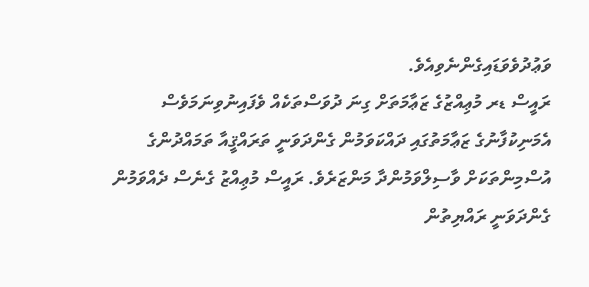ވަޢުދުވެވަޑައިގެންނެވިއެވެ.
ރައީސް ޑރ މުޢިއްޒުގެ ޒަޢާމަތަށް ގިނަ ދުވަސްތަކެއް ވެފައިނުވިނަމަވެސް އެމަނިކުފާނުގެ ޒަޢާމަތުގައި ދައްކަވަމުން ގެންދަވަނީ ތަރައްޤީއާ ތަމައްދުންގެ އުސްމިންތަކަށް ވާސިލްވަމުންދާ މަންޒަރެވެ. ރައީސް މުޢިއްޒު ގެނެސް ދެއްވަމުން ގެންދަވަނީ ރައްޔިތުން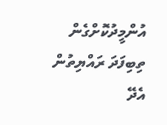އުންމީދުކޮށްގެން ތިބިފަދަ ރައްޔިތުން އެދޭ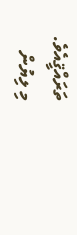ތަރައްޤީއެވެ.
މި ލިޔުން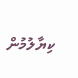ކިޔާލުމުން